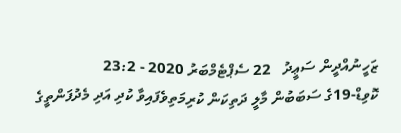ޒަހީނުއްދީން ސަޢީދު   22 ސެޕްޓެމްބަރު 2020 - 23:2
ކޮވިޑް-19ގެ ސަބަބުން މާލީ ދަތިކަން ކުރިމަތިވެފައިވާ ކުދި އަދި މެދުފަންތީގެ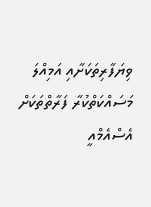ވިޔަފާރިތަކަށާއި އަމިއްލަ މަސައްކަތްކުރާ ފަރާތްތަކަށް އެސްއެމްއީ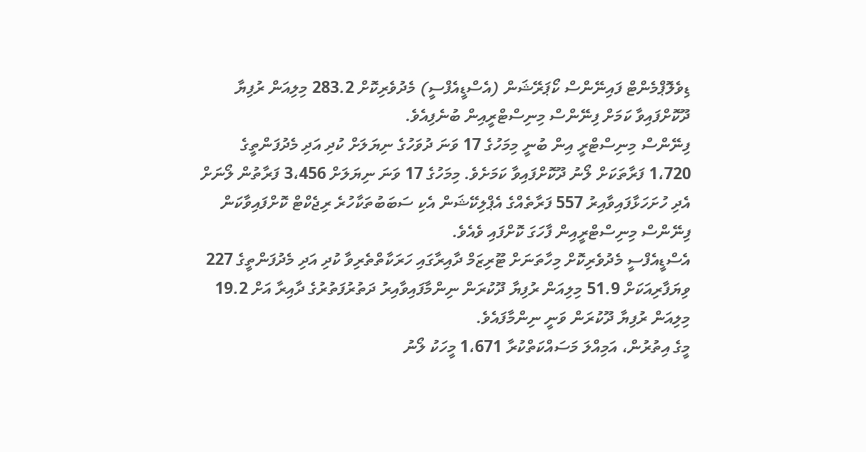ޑިވެލޮޕްމެންޓް ފައިނޭންސް ކޯޕަރޭޝަން (އެސްޑީއެފްސީ) މެދުވެރިކޮށް 283.2 މިލިއަން ރުފިޔާ ދޫކޮށްފައިވާ ކަމަށް ފިނޭންސް މިނިސްޓްރީއިން ބުނެފިއެވެ.
ފިނޭންސް މިނިސްޓްރީ އިން ބުނީ މިމަހުގެ 17 ވަނަ ދުވަހުގެ ނިޔަލަށް ކުދި އަދި މެދުފަންތީގެ 1،720 ފަރާތަކަށް ލޯނު ދޫކޮށްފައިވާ ކަމަށެވެ. މިމަހުގެ 17 ވަނަ ނިޔަލަށް 3،456 ފަރާތުން ލޯނަށް އެދި ހުށަހަޅާފައިވާއިރު 557 ފަރާތެއްގެ އެޕްލިކޭޝަން އެކި ސަބަބުތަކާހުރެ ރިޖެކްޓް ކޮށްފައިވާކަން ފިނޭންސް މިނިސްޓްރީއިން ފާހަގަ ކޮށްފައި ވެއެވެ.
އެސްޑީއެފްސީ މެދުވެރިކޮށް މިހާތަނަށް ޓޫރިޒަމް ދާއިރާގައި ހަރަކާތްތެރިވާ ކުދި އަދި މެދުފަންތީގެ 227 ވިޔަފާރިއަކަށް 51.9 މިލިއަން ރުފިޔާ ދޫކުރަން ނިންމާފައިވާއިރު ދަތުރުފަތުރުގެ ދާއިރާ އަށް 19.2 މިލިއަން ރުފިޔާ ދޫކުރަން ވަނީ ނިންމާފައެވެ.
މީގެ އިތުރުން، އަމިއްލަ މަސައްކަތްކުރާ 1،671 މީހަކު ލޯނު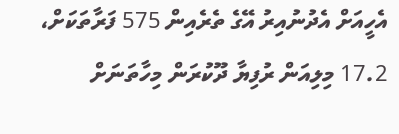އެހީއަށް އެދުނުއިރު އޭގެ ތެރެއިން 575 ފަރާތަކަށް، 17.2 މިލިއަން ރުފިޔާ ދޫކުރަން މިހާތަނަށް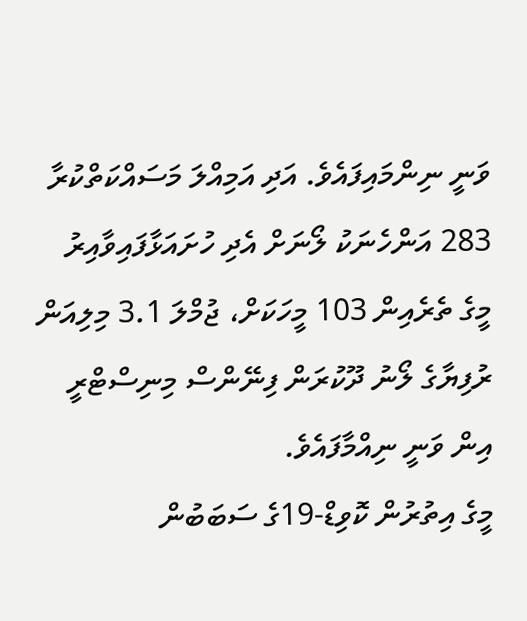ވަނީ ނިންމައިފައެވެ. އަދި އަމިއްލަ މަސައްކަތްކުރާ 283 އަންހެނަކު ލޯނަށް އެދި ހުށައަޅާފައިވާއިރު މީގެ ތެރެއިން 103 މީހަކަށް، ޖުމްލަ 3.1 މިލިއަން ރުފިޔާގެ ލޯނު ދޫކުރަން ފިނޭންސް މިނިސްޓްރީ އިން ވަނީ ނިއްމާފައެވެ.
މީގެ އިތުރުން ކޮވިޑް-19ގެ ސަބަބުން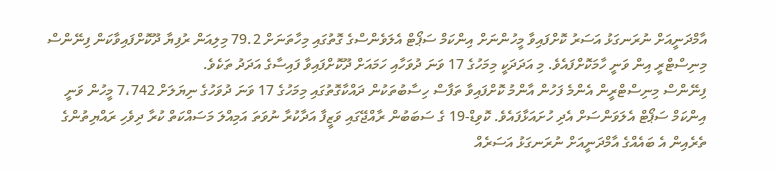އާމްދަނީއަށް ނުރަނގަޅު އަސަރު ކޮށްފައިވާ މީހުންނަށް އިންކަމް ސަޕޯޓް އެލަވެންސްގެ ގޮތުގައި މިހާތަނަށް 79.2 މިލިއަން ރުފިޔާ ދޫކޮށްފައިވާކަން ފިނޭންސް މިނިސްޓްރީ އިން ވަނީ ހާމަކޮށްފައެވެ. މި އަދަދަކީ މިމަހުގެ 17 ވަނަ ދުވަހާއި ހަމައަށް ދޫކޮށްފައިވާ ފައިސާގެ އަދަދު ތަކެވެ.
ފިނޭންސް މިނިސްޓްރީން އެންމެ ފަހުން އާންމު ކޮށްފައިވާ ތަފާސް ހިސާބުތަކުން ދައްކާގޮތުގައި މިމަހުގެ 17 ވަނަ ދުވަހުގެ ނިޔަލަށް 7،742 މީހުން ވަނީ އިންކަމް ސަޕޯޓް އެލަވަންސަށް އެދި ހުށައަޅާފައެވެ. ކޮވިޑް-19 ގެ ސަބަބުން ރާއްޖޭގައި ވަޒީފާ އަދާކުރާ ނުވަތަ އަމިއްލަ މަސައްކަތް ކުރާ ދިވެހި ރައްޔިތުންގެ ތެރެއިން އެ ބައެއްގެ އާމްދަނީއަށް ނުރަނގަޅު އަސަރެއް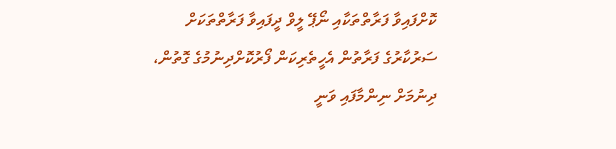ކޮށްފައިވާ ފަރާތްތަކާއި ނޯޕޭ ލީވް ދީފައިވާ ފަރާތްތަކަށް ސަރުކާރުގެ ފަރާތުން އެހީތެރިކަން ފޯރުކޮށްދިނުމުގެ ގޮތުން، ދިނުމަށް ނިންމާފައި ވަނީ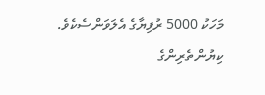މަހަކު 5000 ރުފިޔާގެ އެލަވަންސެކެވެ.
ކިޔުންތެރިންގެ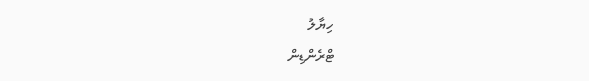ހިޔާލު
ޓްރެންޑިން